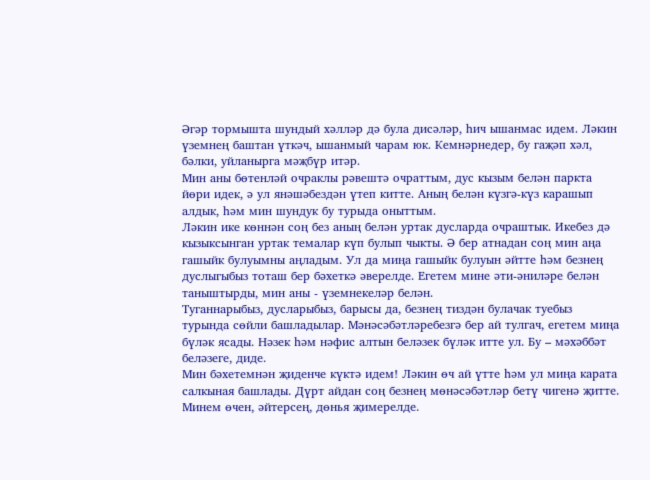Әгәр тормышта шундый хәлләр дә була дисәләр, һич ышанмас идем. Ләкин үземнең баштан үткәч, ышанмый чарам юк. Кемнәрнедер, бу гаҗәп хәл, бәлки, уйланырга мәҗбүр итәр.
Мин аны бөтенләй очраклы рәвештә очраттым, дус кызым белән паркта йөри идек, ә ул янәшәбездән үтеп китте. Аның белән күзгә-күз карашып алдык, һәм мин шундук бу турыда оныттым.
Ләкин ике көннән соң без аның белән уртак дусларда очраштык. Икебез дә кызыксынган уртак темалар күп булып чыкты. Ә бер атнадан соң мин аңа гашыйк булуымны аңладым. Ул да миңа гашыйк булуын әйтте һәм безнең дуслыгыбыз тоташ бер бәхеткә әверелде. Егетем мине әти-әниләре белән таныштырды, мин аны - үземнекеләр белән.
Туганнарыбыз, дусларыбыз, барысы да, безнең тиздән булачак туебыз турында сөйли башладылар. Мәнәсәбәтләребезгә бер ай тулгач, егетем миңа бүләк ясады. Нәзек һәм нәфис алтын беләзек бүләк итте ул. Бу – мәхәббәт беләзеге, диде.
Мин бәхетемнән җиденче күктә идем! Ләкин өч ай үтте һәм ул миңа карата салкыная башлады. Дүрт айдан соң безнең мөнәсәбәтләр бетү чигенә җитте. Минем өчен, әйтерсең, дөнья җимерелде.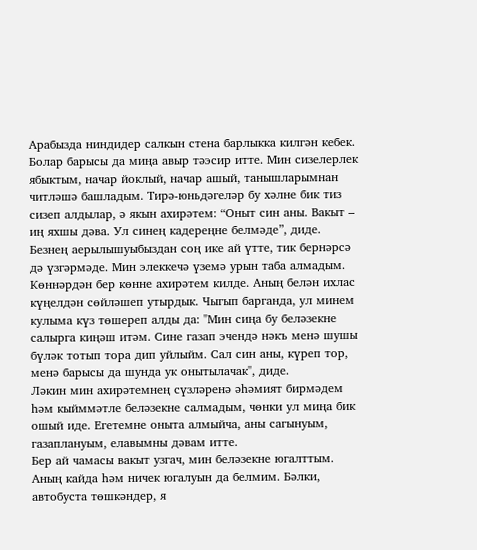Арабызда ниндидер салкын стена барлыкка килгән кебек.
Болар барысы да миңа авыр тәэсир итте. Мин сизелерлек ябыктым, начар йоклый, начар ашый, танышларымнан читләшә башладым. Тирә-юньдәгеләр бу хәлне бик тиз сизеп алдылар, ә якын ахирәтем: “Оныт син аны. Вакыт – иң яхшы дәва. Ул синең кадереңне белмәде”, диде.
Безнең аерылышуыбыздан соң ике ай үтте, тик бернәрсә дә үзгәрмәде. Мин элеккечә үземә урын таба алмадым.
Көннәрдән бер көнне ахирәтем килде. Аның белән ихлас күңелдән сөйләшеп утырдык. Чыгып барганда, ул минем кулыма күз төшереп алды да: "Мин сиңа бу беләзекне салырга киңәш итәм. Сине газап эчендә нәкъ менә шушы бүләк тотып тора дип уйлыйм. Сал син аны, күреп тор, менә барысы да шунда ук онытылачак", диде.
Ләкин мин ахирәтемнең сүзләренә әһәмият бирмәдем һәм кыйммәтле беләзекне салмадым, чөнки ул миңа бик ошый иде. Егетемне оныта алмыйча, аны сагынуым, газаплануым, елавымны дәвам итте.
Бер ай чамасы вакыт узгач, мин беләзекне югалттым. Аның кайда һәм ничек югалуын да белмим. Бәлки, автобуста төшкәндер, я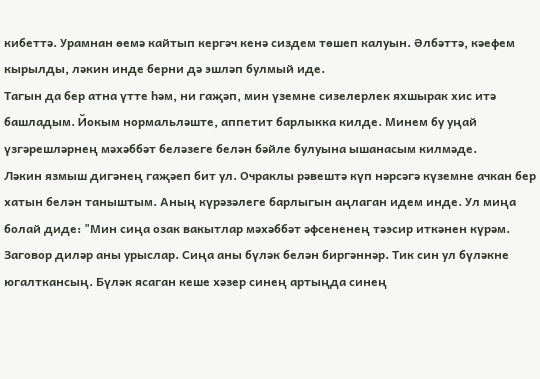кибеттә. Урамнан өемә кайтып кергәч кенә сиздем төшеп калуын. Әлбәттә, кәефем кырылды, ләкин инде берни дә эшләп булмый иде.
Тагын да бер атна үтте һәм, ни гаҗәп, мин үземне сизелерлек яхшырак хис итә башладым. Йокым нормальләште, аппетит барлыкка килде. Минем бу уңай үзгәрешләрнең мәхәббәт беләзеге белән бәйле булуына ышанасым килмәде.
Ләкин язмыш дигәнең гаҗәеп бит ул. Очраклы рәвештә күп нәрсәгә күземне ачкан бер хатын белән таныштым. Аның күрәзәлеге барлыгын аңлаган идем инде. Ул миңа болай диде: "Мин сиңа озак вакытлар мәхәббәт әфсененең тәэсир иткәнен күрәм. Заговор диләр аны урыслар. Сиңа аны бүләк белән биргәннәр. Тик син ул бүләкне югалткансың. Бүләк ясаган кеше хәзер синең артыңда синең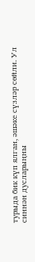турыда бик күп ялган, әшәке сүзләр сөйли. Ул синнән дусларыңны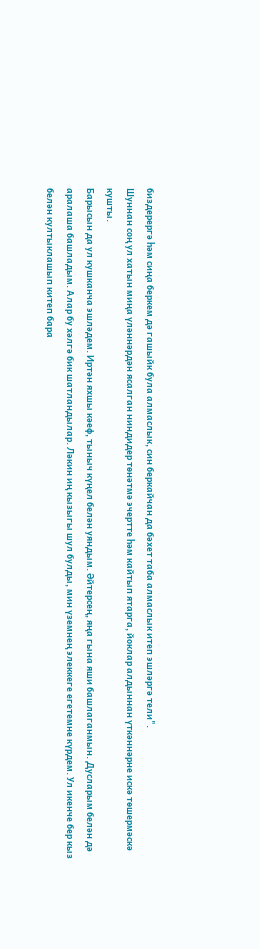биздерергә һәм сиңа беркем дә гашыйк була алмаслык, син беркайчан да бәхет таба алмаслык итеп эшләргә тели".
Шуннан соң ул хатын миңа үләннәрдән ясалган ниндидер төнәтмә эчертте һәм кайтып ятарга, йоклар алдыннан үткәннәрне искә төшермәскә кушты.
Барысын да ул кушканча эшләдем. Иртән яхшы кәеф, тыныч күңел белән уяндым. Әйтерсең, яңа гына яши башлаганмын. Дусларым белән дә аралаша башладым. Алар бу хәлгә бик шатландылар. Ләкин иң кызыгы шул булды, мин үземнең элеккеге егетемне күрдем. Ул икенче бер кыз белән култыклашып китеп бара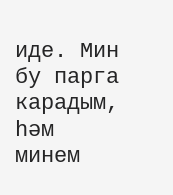иде. Мин бу парга карадым, һәм минем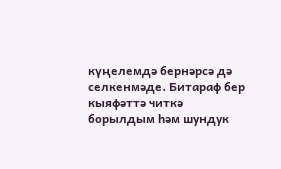күңелемдә бернәрсә дә селкенмәде. Битараф бер кыяфәттә читкә борылдым һәм шундук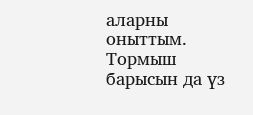аларны оныттым. Тормыш барысын да үз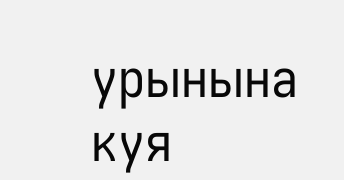урынына куя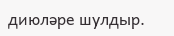диюләре шулдыр.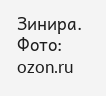Зинира.
Фото: ozon.ru